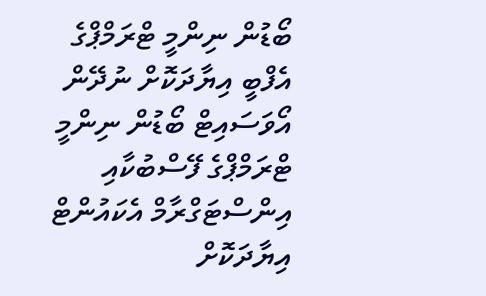ބޯޑުން ނިންމީ ޓްރަމްޕްގެ އެފްބީ އިޔާދަކޮށް ނުދޭން
އޯވަސައިޓް ބޯޑުން ނިންމީ ޓްރަމްޕްގެ ފޭސްބުކާއި އިންސްޓަގްރާމް އެކައުންޓް އިޔާދަކޮށް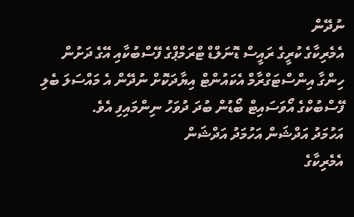ނުދޭން
އެމެރިކާގެ ކުރީގެ ރައީސް ޑޮނަލްޑް ޓްރަމްޕްގެ ފޭސްބުކާއި އޭގެ ދަށުން ހިންގާ އިންސްޓަގްރާމް އެކައުންޓް އިޔާދަކޮށް ނުދޭން އެ މައްސަލަ ބެލި ފޭސްބުކްގެ އޯވަސައިޓް ބޯޑުން ބުދަ ދުވަހު ނިންމައިފި އެވެ.
އަހުމަދު އަދްޝަން އަހުމަދު އަދްޝަން
އެމެރިކާގެ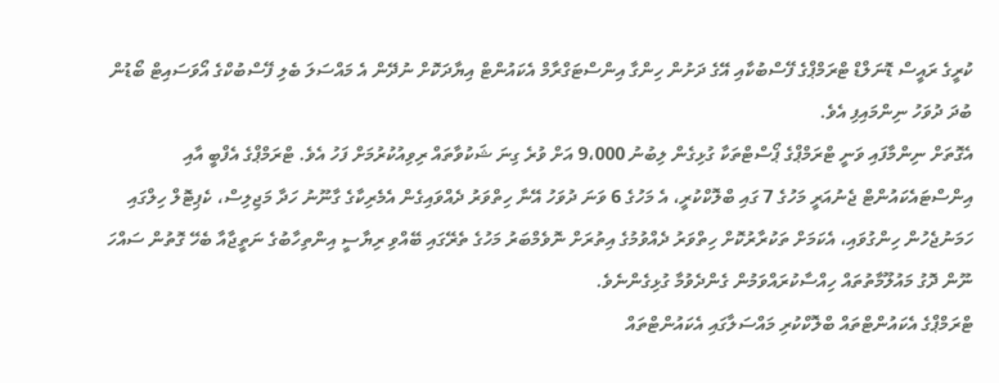ކުރީގެ ރައީސް ޑޮނަލްޑް ޓްރަމްޕްގެ ފޭސްބުކާއި އޭގެ ދަށުން ހިންގާ އިންސްޓަގްރާމް އެކައުންޓް އިޔާދަކޮށް ނުދޭން އެ މައްސަލަ ބެލި ފޭސްބުކްގެ އޯވަސައިޓް ބޯޑުން ބުދަ ދުވަހު ނިންމައިފި އެވެ.
އެގޮތަށް ނިންމާފައި ވަނީ ޓްރަމްޕްގެ ޕޯސްޓްތަކާ ގުޅިގެން ލިބުނު 9،000 އަށް ވުރެ ގިނަ ޝަކުވާތައް ރިވިއުކުރުމަށް ފަހު އެވެ. ޓްރަމްޕްގެ އެފްބީ އާއި އިންސްޓައެކައުންޓް ޖެނުއަރީ މަހުގެ 7 ގައި ބްލޮކްކުރީ، އެ މަހުގެ 6 ވަނަ ދުވަހު އޭނާ ހިތްވަރު ދެއްވައިގެން އެމެރިކާގެ ގާނޫނު ހަދާ މަޖިލިސް، ކެޕިޓޮލް ހިލްގައި ހަމަނުޖެހުން ހިންގުވައި، އެކަމަށް ތަކުރާރުކޮށް ހިތްވަރު ދެއްވުމުގެ އިތުރަށް ނޮވެމްބަރު މަހުގެ ތެރޭގައި ބޭއްވި ރިޔާސީ އިންތިހާބުގެ ނަތީޖާއާ ބެހޭ ގޮތުން ސައްހަ ނޫން ދޮގު މައުލޫމާތުތައް ހިއްސާކުރައްވަމުން ގެންދެވުމާ ގުޅިގެންނެވެ.
ޓްރަމްޕްގެ އެކައުންޓްތައް ބްލޮކްކުރި މައްސަލާގައި އެކައުންޓްތައް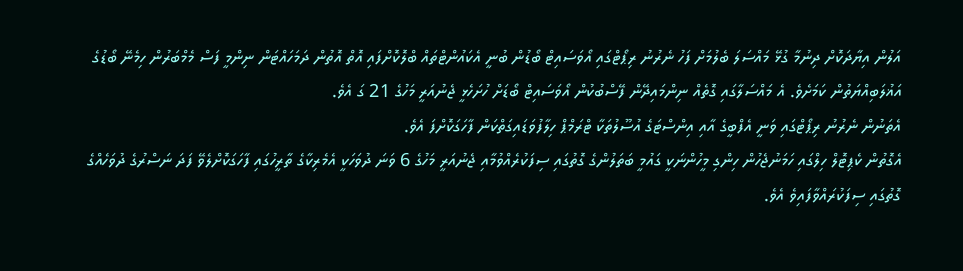އަލުން އިޔާދަކޮށް ދިނުމާ ގުޅޭ މައްސަލަ ބެލުމަށް ފަހު ނެރުނު ރިޕޯޓްގައި އޯވަސައިޓް ބޯޑުން ބުނީ އެކައުންޓްތައް ބްލޮކޮށްފައި އޮތް އޮތުން ދަމަހައްޓަން ނިންމީ ފަސް މެމްބަރުން ހިމެނޭ ބޯޑުގެ އަޣުލަބިއްޔަތުން ކަމަށެވެ. އެ މައްސަލާގައި ގޮތެއް ނިންމައިދޭން ފޭސްބުކުން އޯވަސައިޓް ބޯޑަށް ހުށަހެޅީ ޖެނުއަރީ މަހުގެ 21 ގަ އެވެ.
އެތަނުން ނެރުނު ރިޕޯޓްގައި ވަނީ އެފްބީގެ އާއި އިންސްޓަގެ އުސޫލުތަކާ ޓްރަމްޕް ހިލާފުވަޑައިގަތްކަން ފާހަގަކޮށްފަ އެވެ.
އެގޮތުން ކެޕިޓޮލް ހިލްގައި ހަމަނުޖެހުން ހިންގި މީހުންނަކީ ގައުމީ ބަތަލުންގެ ގޮތުގައި ސިފަކުރެއްވުމާއި ޖެނުއަރީ މަހުގެ 6 ވަނަ ދުވަހަކީ އެމެރިކާގެ ތާރީހުގައި ފާހަގަކޮށްލެވޭ ފަދަ ނަސްރުގެ ދުވަހެއްގެ ގޮތުގައި ސިފަކުރައްވާފައިވެ އެވެ.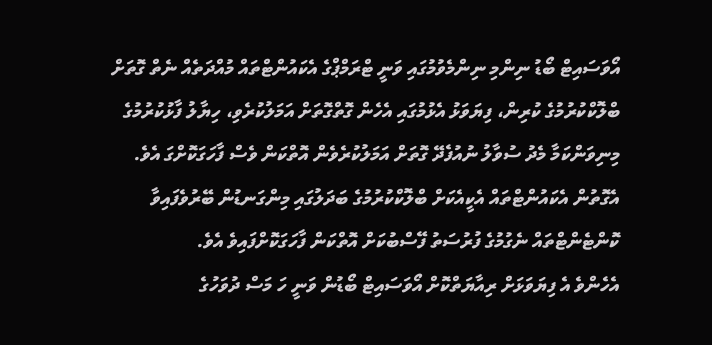އޯވަސައިޓް ބޯޑު ނިންމި ނިންމެވުމުގައި ވަނީ ޓްރަމްޕްގެ އެކައުންޓްތައް މުއްދަތެއް ނެތް ގޮތަށް ބްލޮކްކުރުމުގެ ކުރިން، ފިޔަވަޅު އެޅުމުގައި އެހެން ގޮތްގޮތަށް އަމަލުކުރެވި، ހިޔާލު ފާޅުކުރުމުގެ މިނިވަންކަމާ މެދު ސުވާލު ނުއުފެދޭ ގޮތަށް އަމަލުކުރެވެން އޮތްކަން ވެސް ފާހަގަކޮށްގަ އެވެ. އެގޮތުން އެކައުންޓްތައް އެކީއެކަށް ބްލޮކްކުރުމުގެ ބަދަލުގައި މިންގަނޑުން ބޭރުވެފައިވާ ކޮންޓެންޓްތައް ނެގުމުގެ ފުރުސަތު ފޭސްބުކަށް އޮތްކަން ފާހަގަކޮށްފައިވެ އެވެ.
އެހެންވެ އެ ފިޔަވަޅަށް ރިއާޔަތްކޮށް އޯވަސައިޓް ބޯޑުން ވަނީ ހަ މަސް ދުވަހުގެ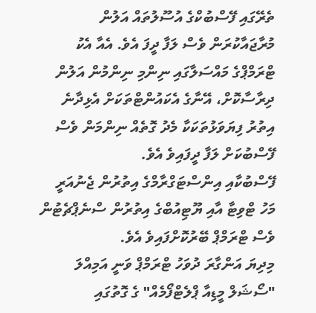ތެރޭގައި ފޭސްބުކްގެ އުސޫލުތައް އަލުން މުރާޖައާކުރަން ވެސް ލަފާ ދީފަ އެވެ. އެއާ އެކު ޓްރަމްޕްގެ މައްސަލާގައި ނިންމި ނިންމުން އަލުން ދިރާސާކޮށް، އޭނާގެ އެކައުންޓްތަކަށް އެޅިދާނެ އިތުރު ފިޔަވަޅުތަކަކާ މެދު ގޮތެއް ނިންމަން ވެސް ފޭސްބުކަށް ލަފާ ދީފައިވެ އެވެ.
ފޭސްބުކާއި އިންސްޓަގްރާމްގެ އިތުރުން ޖެނުއަރީ މަހު ޓްވިޓާ އާއި ޔޫޓިއުބްގެ އިތުރުން ސްނެޕްޗެޓުން ވެސް ޓްރަމްޕް ބޭރުކޮށްފައިވެ އެވެ.
މިދިޔަ އަންގާރަ ދުވަހު ޓްރަމްޕް ވަނީ އަމިއްލަ "ސޯޝަލް މީޑިއާ ޕްލެޓްފޯމެއް" ގެ ގޮތުގައި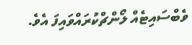ވެބްސައިޓެއް ލޯންޗްކުރައްވައިފަ އެވެ.